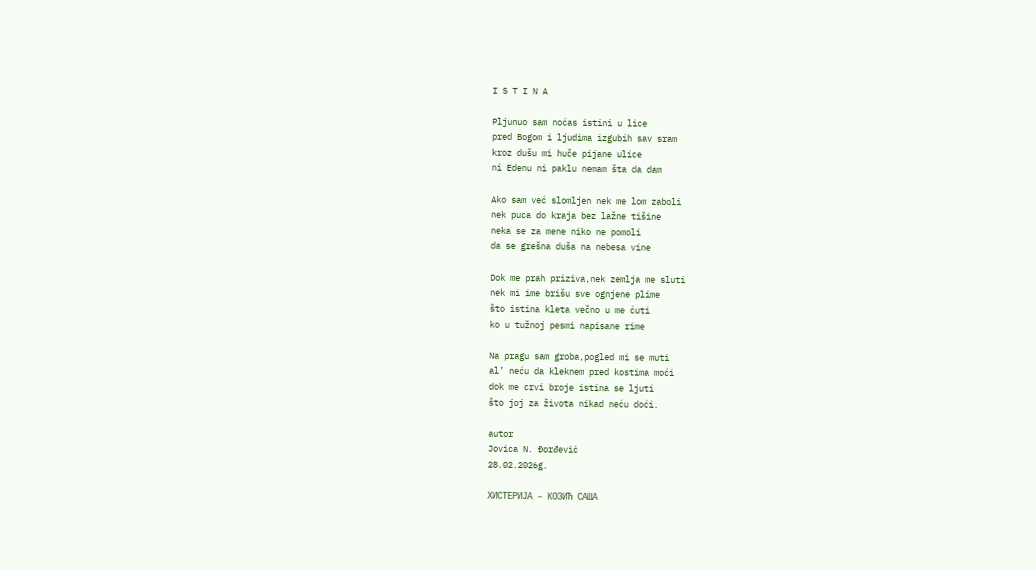I S T I N A

Pljunuo sam noćas istini u lice
pred Bogom i ljudima izgubih sav sram
kroz dušu mi huče pijane ulice
ni Edenu ni paklu nemam šta da dam

Ako sam već slomljen nek me lom zaboli
nek puca do kraja bez lažne tišine
neka se za mene niko ne pomoli
da se grešna duša na nebesa vine

Dok me prah priziva,nek zemlja me sluti
nek mi ime brišu sve ognjene plime
što istina kleta večno u me ćuti
ko u tužnoj pesmi napisane rime

Na pragu sam groba,pogled mi se muti
al’ neću da kleknem pred kostima moći
dok me crvi broje istina se ljuti
što joj za života nikad neću doći.

autor
Jovica N. Ðorđeviċ
28.02.2026g.

ХИСТЕРИЈА – КОЗИЋ САША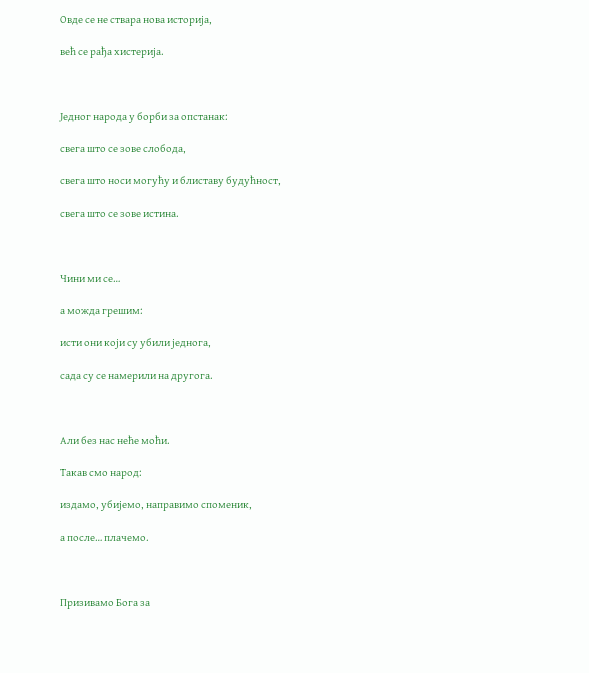Овде се не ствара нова историја,

већ се рађа хистерија.



Једног народа у борби за опстанак:

свега што се зове слобода,

свега што носи могућу и блиставу будућност,

свега што се зове истина.



Чини ми се…

а можда грешим:

исти они који су убили једнога,

сада су се намерили на другога.



Али без нас неће моћи.

Такав смо народ:

издамо, убијемо, направимо споменик,

а после… плачемо.



Призивамо Бога за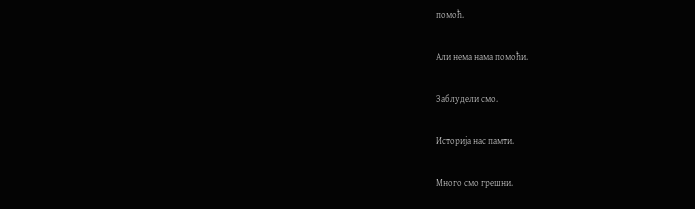помоћ.

Али нема нама помоћи.

Заблудели смо.

Историја нас памти.

Много смо грешни.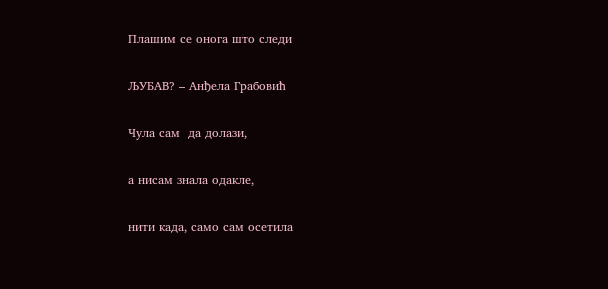Плашим се онога што следи

ЉУБАВ? – Анђела Грабовић

Чула сам  да долази,

а нисам знала одакле,

нити када, само сам осетила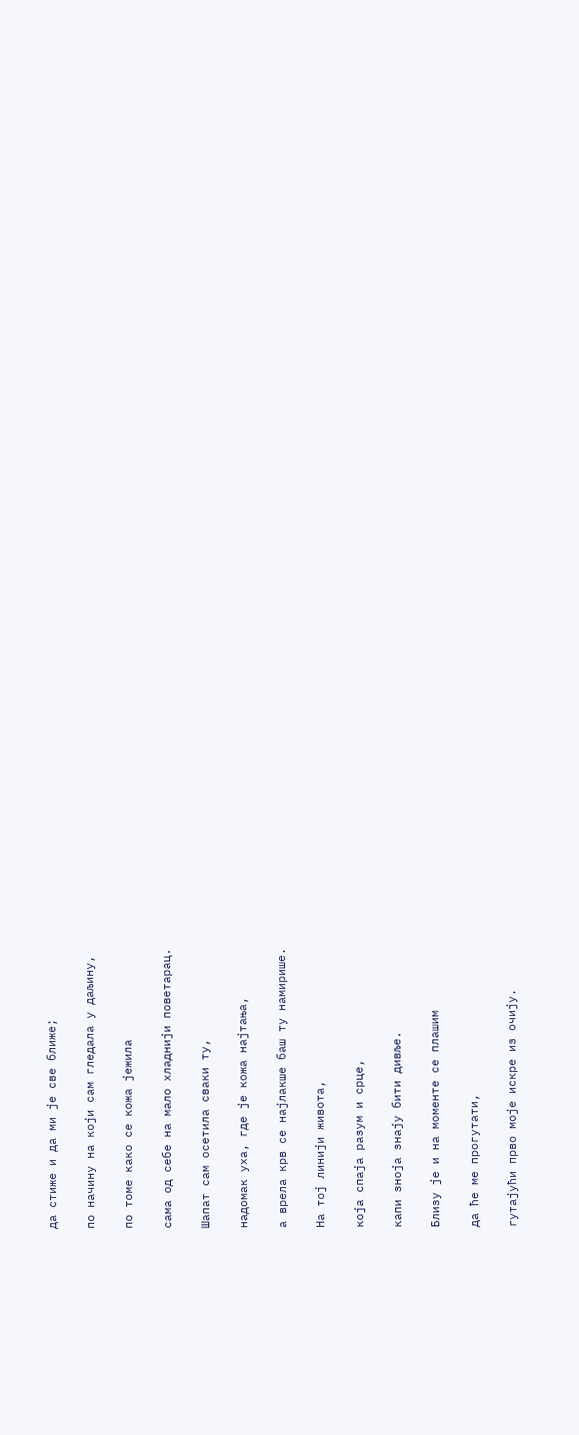да стиже и да ми је све ближе;

по начину на који сам гледала у даљину,

по томе како се кожа јежила

сама од себе на мало хладнији поветарац.

Шапат сам осетила сваки ту,

надомак уха, где је кожа најтања,

а врела крв се најлакше баш ту намирише.

На тој линији живота,

која спаја разум и срце,

капи зноја знају бити дивље.

Близу је и на моменте се плашим

да ће ме прогутати,

гутајући прво моје искре из очију.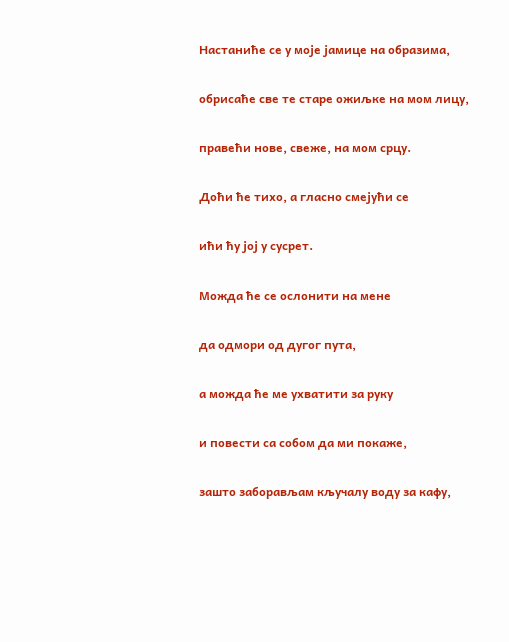Настаниће се у моје јамице на образима,

обрисаће све те старе ожиљке на мом лицу,

правећи нове, свеже, на мом срцу.

Доћи ће тихо, а гласно смејући се

ићи ћу јој у сусрет.

Можда ће се ослонити на мене

да одмори од дугог пута,

а можда ће ме ухватити за руку

и повести са собом да ми покаже,

зашто заборављам кључалу воду за кафу,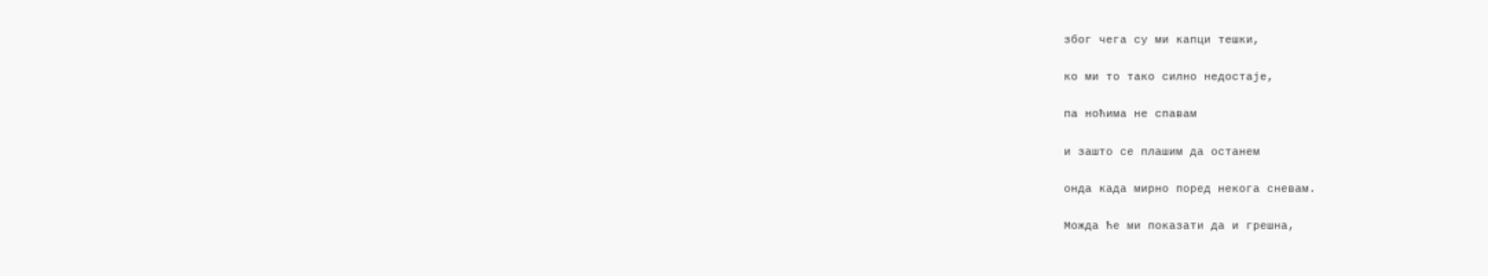због чега су ми капци тешки,

ко ми то тако силно недостаје,

па ноћима не спавам

и зашто се плашим да останем

онда када мирно поред некога сневам.

Можда ће ми показати да и грешна,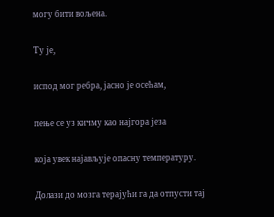могу бити вољена.

Ту је,

испод мог ребра, јасно је осећам,

пење се уз кичму као најгора језа

која увек најављује опасну температуру.

Долази до мозга терајући га да отпусти тај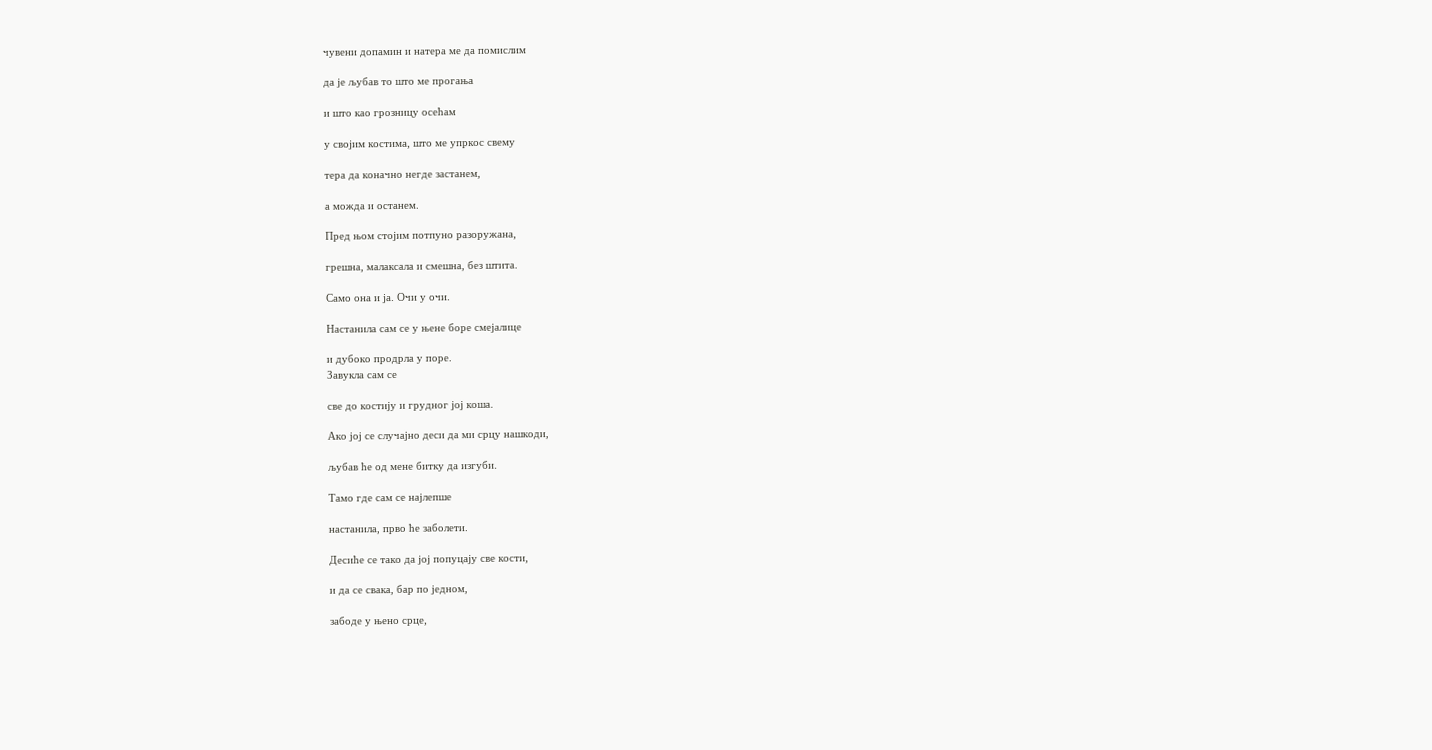чувени допамин и натера ме да помислим

да је љубав то што ме прогања

и што као грозницу осећам

у својим костима, што ме упркос свему

тера да коначно негде застанем,

а можда и останем.

Пред њом стојим потпуно разоружана,

грешна, малаксала и смешна, без штита.

Само она и ја. Очи у очи.

Настанила сам се у њене боре смејалице

и дубоко продрла у поре.
Завукла сам се

све до костију и грудног јој коша.

Ако јој се случајно деси да ми срцу нашкоди,

љубав ће од мене битку да изгуби.

Тамо где сам се најлепше

настанила, прво ће заболети.

Десиће се тако да јој попуцају све кости,

и да се свака, бар по једном,

забоде у њено срце,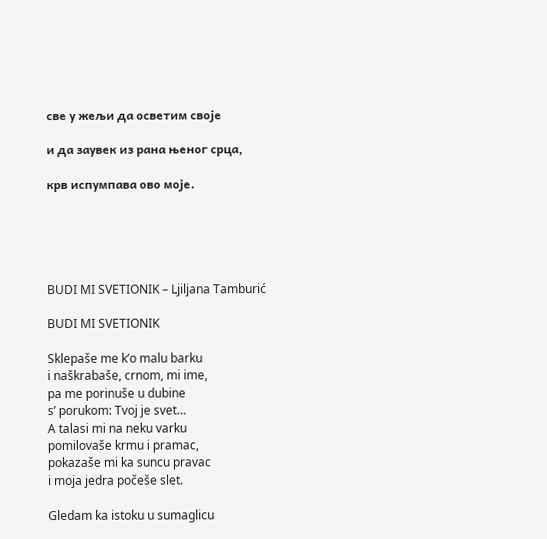све у жељи да осветим своје

и да заувек из рана њеног срца,

крв испумпава ово моје.





BUDI MI SVETIONIK – Ljiljana Tamburić

BUDI MI SVETIONIK

Sklepaše me k’o malu barku
i naškrabaše, crnom, mi ime,
pa me porinuše u dubine
s’ porukom: Tvoj je svet…
A talasi mi na neku varku
pomilovaše krmu i pramac,
pokazaše mi ka suncu pravac
i moja jedra počeše slet.

Gledam ka istoku u sumaglicu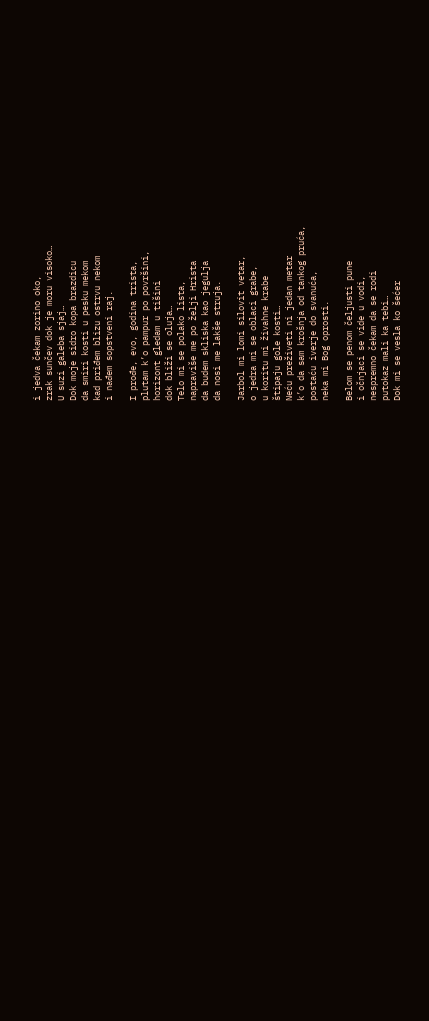i jedva čekam zorino oko,
zrak sunčev dok je moru visoko…
U suzi galeba sjaj…
Dok moje sidro kopa brazdicu
da smiri kosti u pesku mekom
kad priđem blizu ostrvu nekom
i nađem sopstveni raj.

I prođe, evo, godina trista,
plutam k’o pampur po površini,
horizont gledam u tišini
dok bliži se oluja…
Telo mi se polako lista,
napraviše me po želji Hrista
da budem skliska kao jegulja
da nosi me lakše struja.

Jarbol mi lomi silovit vetar,
o jedra mi se oblaci grabe,
u koritu mi živahne krabe
štipaju gole kosti…
Neću preživeti ni jedan metar
k’o da sam krošnja od tankog pruća,
postaću iverje do svanuća,
neka mi Bog oprosti.

Belom se penom čeljusti pune
i očnjaci se vide u vodi,
nespremno čekam da se rodi
putokaz mali ka tebi…
Dok mi se vesla ko šećer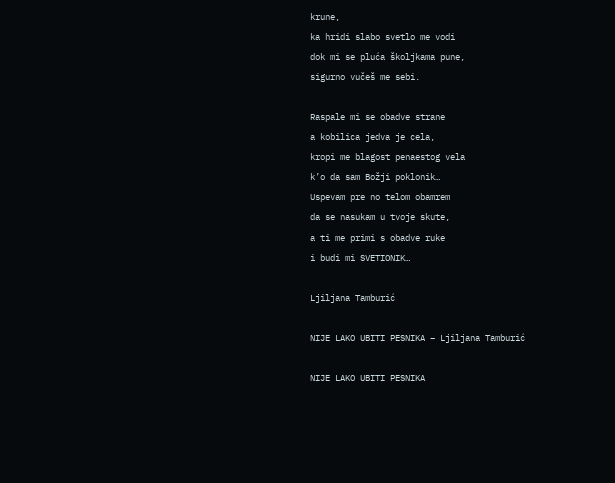krune,
ka hridi slabo svetlo me vodi
dok mi se pluća školjkama pune,
sigurno vučeš me sebi.

Raspale mi se obadve strane
a kobilica jedva je cela,
kropi me blagost penaestog vela
k’o da sam Božji poklonik…
Uspevam pre no telom obamrem
da se nasukam u tvoje skute,
a ti me primi s obadve ruke
i budi mi SVETIONIK…

Ljiljana Tamburić

NIJE LAKO UBITI PESNIKA – Ljiljana Tamburić

NIJE LAKO UBITI PESNIKA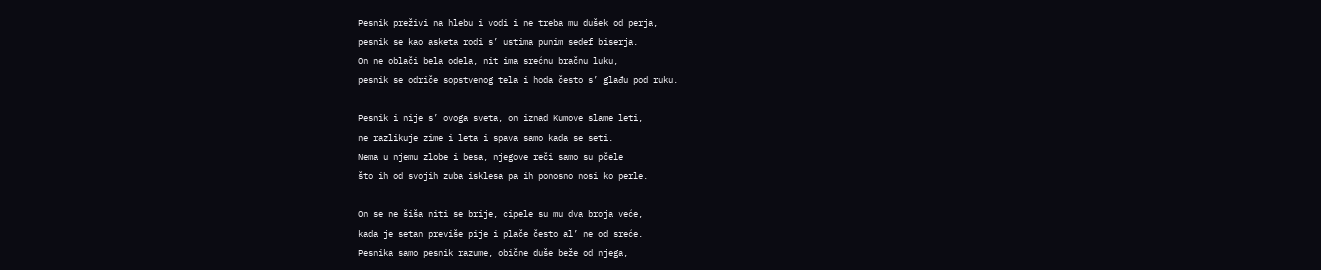Pesnik preživi na hlebu i vodi i ne treba mu dušek od perja,
pesnik se kao asketa rodi s’ ustima punim sedef biserja.
On ne oblači bela odela, nit ima srećnu bračnu luku,
pesnik se odriče sopstvenog tela i hoda često s’ glađu pod ruku.

Pesnik i nije s’ ovoga sveta, on iznad Kumove slame leti,
ne razlikuje zime i leta i spava samo kada se seti.
Nema u njemu zlobe i besa, njegove reči samo su pčele
što ih od svojih zuba isklesa pa ih ponosno nosi ko perle.

On se ne šiša niti se brije, cipele su mu dva broja veće,
kada je setan previše pije i plače često al’ ne od sreće.
Pesnika samo pesnik razume, obične duše beže od njega,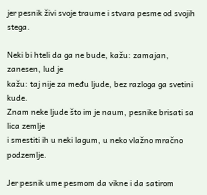jer pesnik živi svoje traume i stvara pesme od svojih stega.

Neki bi hteli da ga ne bude, kažu: zamajan, zanesen, lud je
kažu: taj nije za među ljude, bez razloga ga svetini kude.
Znam neke ljude što im je naum, pesnike brisati sa lica zemlje
i smestiti ih u neki lagum, u neko vlažno mračno podzemlje.

Jer pesnik ume pesmom da vikne i da satirom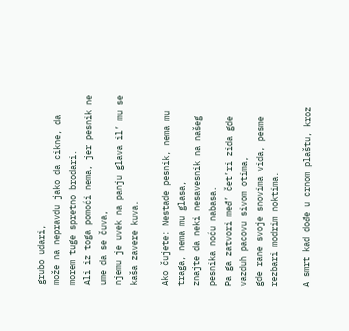grubo udari,
može na nepravdu jako da cikne, da morem tuge spretno brodari.
Ali iz toga pomoći nema, jer pesnik ne ume da se čuva,
njemu je uvek na panju glava il’ mu se kaša zavere kuva.

Ako čujete: Nestade pesnik, nema mu traga, nema mu glasa,
znajte da neki nesavesnik na našeg pesnika noću nabasa.
Pa ga zatvori međ’ čet’ri zida gde vazduh pacovu sivom otima,
gde rane svoje snovima vida, pesme rezbari modrim noktima.

A smrt kad dođe u crnom plaštu, kroz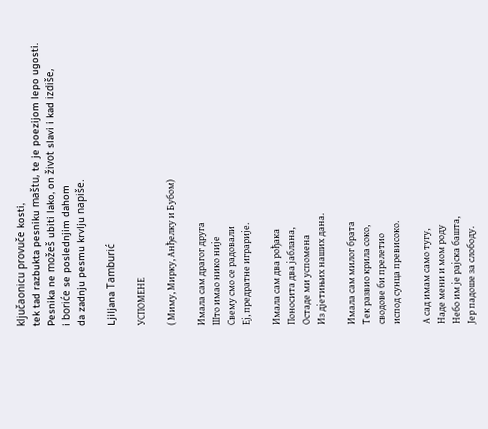ključaonicu provuče kosti,
tek tad razbukta pesniku maštu, te je poezijom lepo ugosti.
Pesnika ne možeš ubiti lako, on život slavi i kad izdiše,
i boriće se poslednjim dahom
da zadnju pesmu krvlju napiše.

Ljiljana Tamburić

УСПОМЕНЕ

( Миму, Мирку, Анђелку и Бубом)

Имала сам драгог друга
Што имао нико није
Свему смо се радовали
Еј, предратне играрије.

Имала сам два рођака
Поносита два јаблана,
Остаде ми успомена
Из дјетињих наших дана.

Имала сам милог брата
Тек развио крила соко,
сводове би прелетио
испод сунца превисоко.

А сад имам само тугу,
Наде мени и мом роду
Небо им је рајска башта,
Јер падоше за слободу.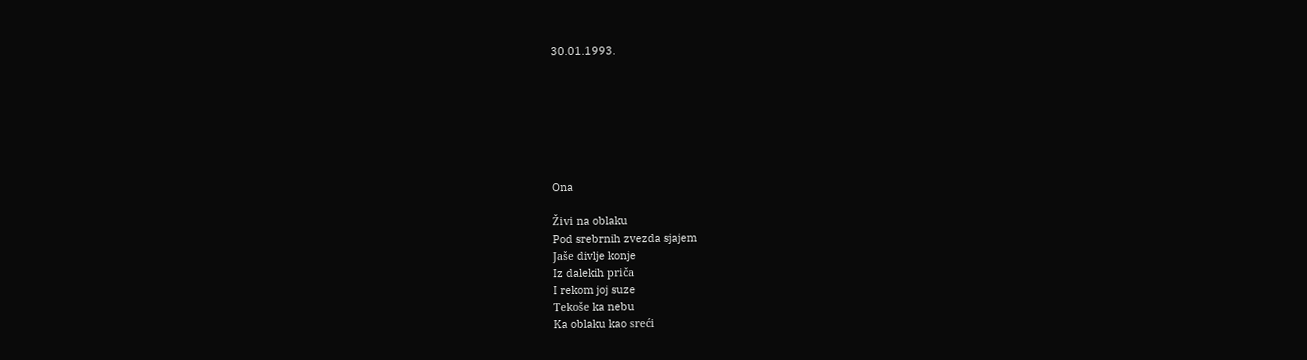30.01.1993.







Ona

Živi na oblaku
Pod srebrnih zvezda sjajem
Jaše divlje konje
Iz dalekih priča
I rekom joj suze
Tekoše ka nebu
Ka oblaku kao sreći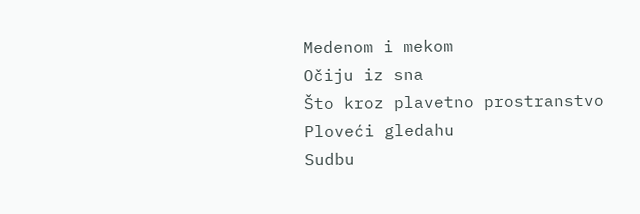Medenom i mekom
Očiju iz sna
Što kroz plavetno prostranstvo
Ploveći gledahu
Sudbu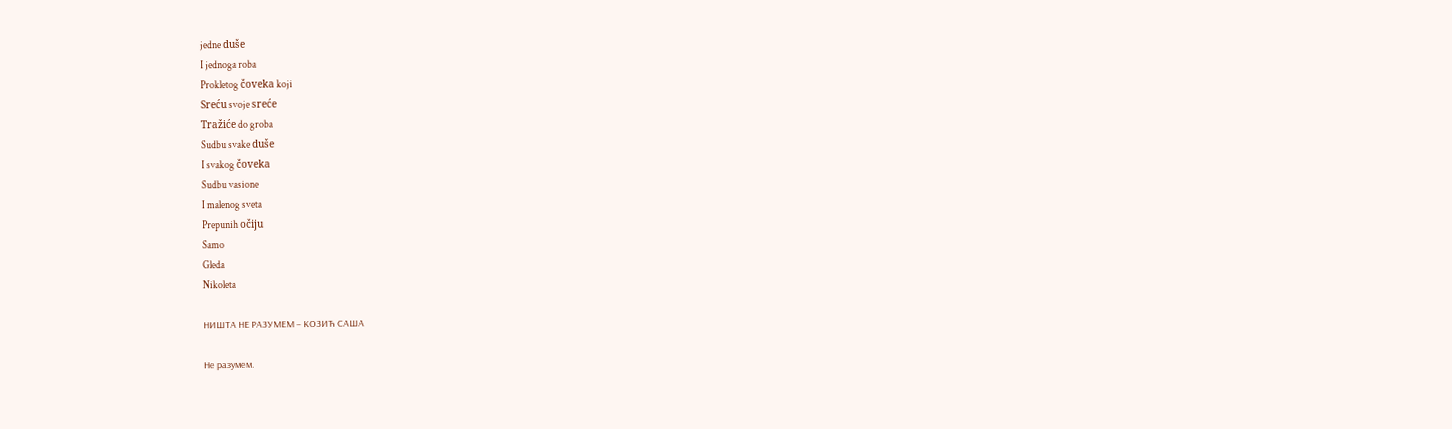jedne duše
I jednoga roba
Prokletog čoveka koji
Sreću svoje sreće
Tražiće do groba
Sudbu svake duše
I svakog čoveka
Sudbu vasione
I malenog sveta
Prepunih očiju
Samo
Gleda
Nikoleta

НИШТА НЕ РАЗУМЕМ – КОЗИЋ САША

Не разумем.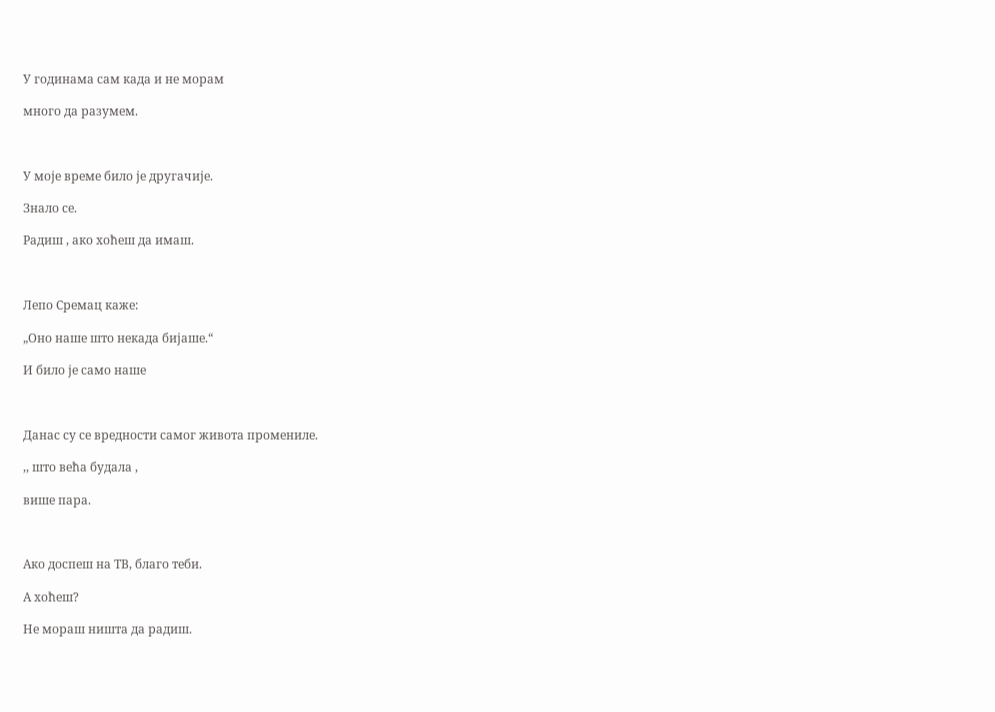У годинама сам када и не морам

много да разумем.



У моје време било је другачије.

Знало се.

Радиш , ако хоћеш да имаш.



Лепо Сремац каже:

„Оно наше што некада бијаше.“

И било је само наше



Данас су се вредности самог живота промениле.

,, што већа будала ,

више пара.



Ако доспеш на ТВ, благо теби.

А хоћеш?

Не мораш ништа да радиш.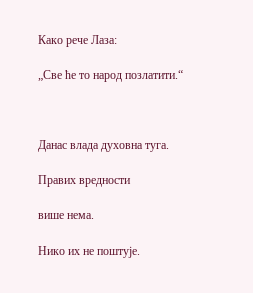Како рече Лаза:

„Све ће то народ позлатити.“



Данас влада духовна туга.

Правих вредности

више нема.

Нико их не поштује.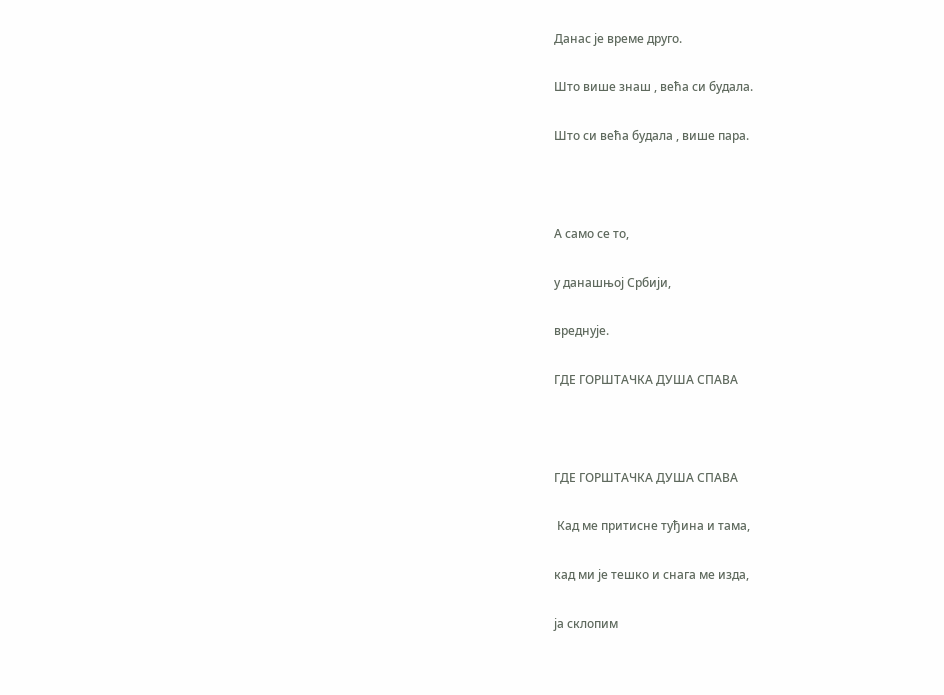Данас је време друго.

Што више знаш , већа си будала.

Што си већа будала , више пара.



А само се то,

у данашњој Србији,

вреднује.

ГДЕ ГОРШТАЧКА ДУША СПАВА



ГДЕ ГОРШТАЧКА ДУША СПАВА

 Кад ме притисне туђина и тама,

кад ми је тешко и снага ме изда,

ја склопим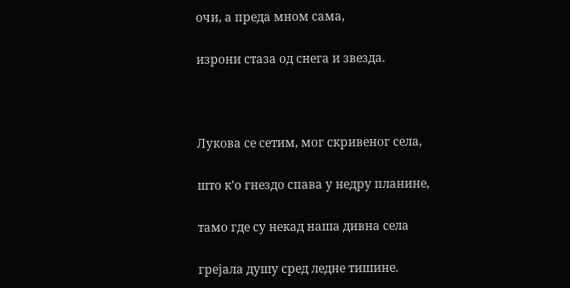очи, а преда мном сама,

изрони стаза од снега и звезда.



Лукова се сетим, мог скривеног села,

што к’о гнездо спава у недру планине,

тамо где су некад наша дивна села

грејала душу сред ледне тишине.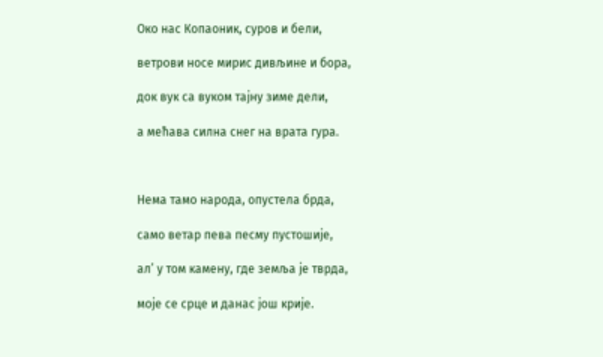Око нас Копаоник, суров и бели,

ветрови носе мирис дивљине и бора,

док вук са вуком тајну зиме дели,

а мећава силна снег на врата гура.



Нема тамо народа, опустела брда,

само ветар пева песму пустошије,

ал’ у том камену, где земља је тврда,

моје се срце и данас још крије.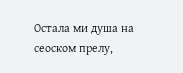Остала ми душа на сеоском прелу,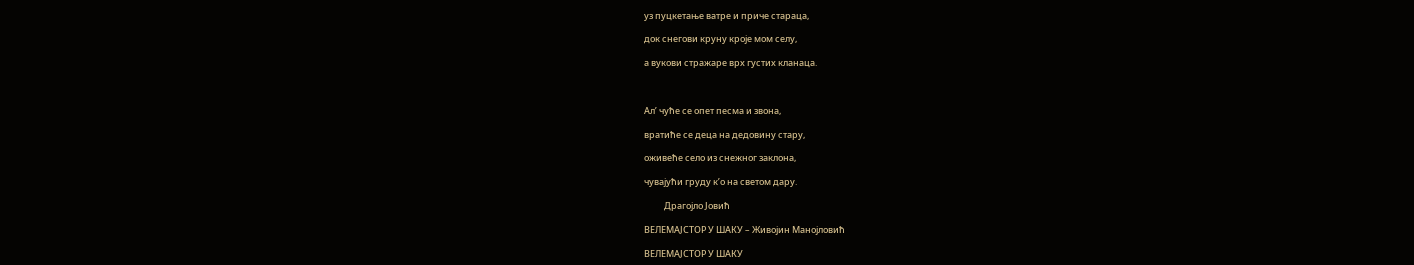уз пуцкетање ватре и приче стараца,

док снегови круну кроје мом селу,

а вукови стражаре врх густих кланаца.



Ал’ чуће се опет песма и звона,

вратиће се деца на дедовину стару,

оживеће село из снежног заклона,

чувајући груду к’о на светом дару.

          Драгојло Јовић

ВЕЛЕМАЈСТОР У ШАКУ – Живојин Манојловић

ВЕЛЕМАЈСТОР У ШАКУ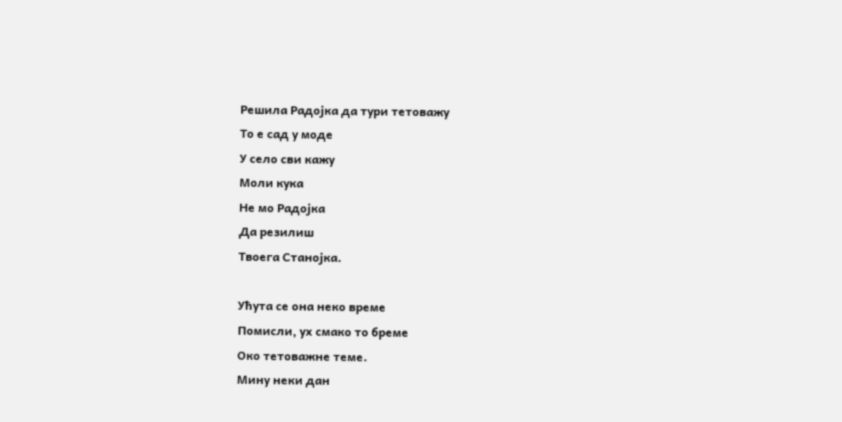Решила Радојка да тури тетоважу
То е сад у моде
У село сви кажу
Моли кука
Не мо Радојка
Да резилиш
Твоега Станојка.

Ућута се она неко време
Помисли, ух смако то бреме
Око тетоважне теме.
Мину неки дан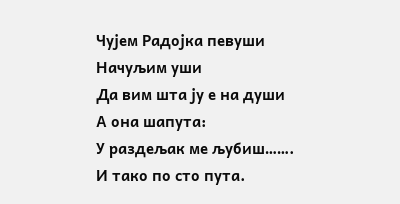Чујем Радојка певуши
Начуљим уши
Да вим шта ју е на души
А она шапута:
У раздељак ме љубиш…….
И тако по сто пута.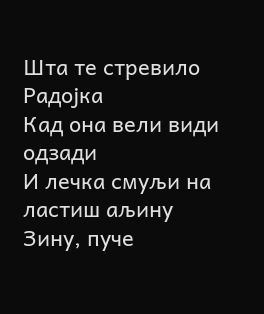Шта те стревило Радојка
Кад она вели види одзади
И лечка смуљи на ластиш аљину
Зину, пуче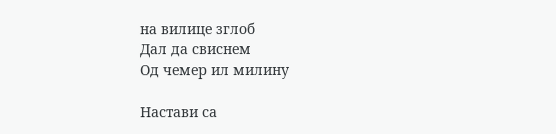на вилице зглоб
Дал да свиснем
Од чемер ил милину

Настави са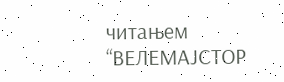читањем “ВЕЛЕМАЈСТОР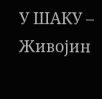У ШАКУ – Живојин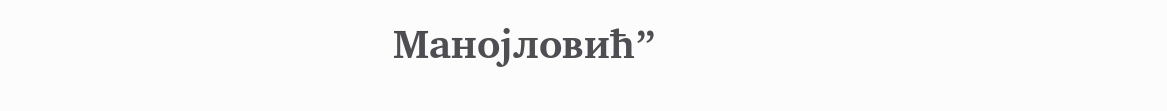Манојловић”